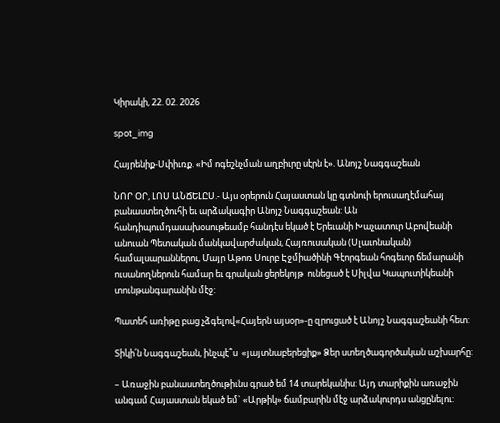Կիրակի, 22. 02. 2026

spot_img

Հայրենիք-Սփիւռք. «Իմ ոգեշնչման աղբիւրը սէրն է». Անոյշ Նագգաշեան

ՆՈՐ ՕՐ, ԼՈՍ ԱՆՃԵԼԸՍ.- Այս օրերուն Հայաստան կը գտնուի երուսաղէմահայ բանաստեղծուհի եւ արձակագիր Անոյշ Նագգաշեան: Ան հանդիպումդասախօսութեամբ հանդէս եկած է Երեւանի Խաչատուր Աբովեանի անուան Պետական մանկավարժական, Հայռուսական (Սլաւոնական) համալսարաններու, Մայր Աթոռ Սուրբ Էջմիածինի Գէորգեան հոգեւոր ճեմարանի ուսանողներուն համար եւ գրական ցերեկոյթ  ունեցած է Սիլվա Կապուտիկեանի տունթանգարանին մէջ:

Պատեհ առիթը բաց չձգելով«Հայերն այսօր»-ը զրուցած է Անոյշ Նագգաշեանի հետ:

Տիկի՛ն Նագգաշեան, ինչպէ՞ս  «յայտնաբերեցիք» Ձեր ստեղծագործական աշխարհը:

– Առաջին բանաստեղծութիւնս գրած եմ 14 տարեկանիս: Այդ տարիքին առաջին անգամ Հայաստան եկած եմ` «Արթիկ» ճամբարին մէջ արձակուրդս անցընելու: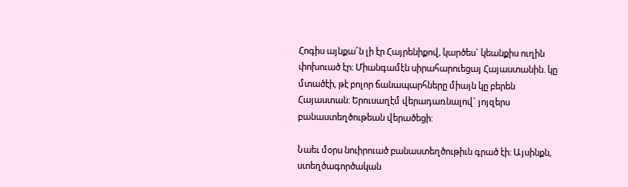Հոգիս այնքա՜ն լի էր Հայրենիքով, կարծես` կեանքիս ուղին փոխուած էր: Միանգամէն սիրահարուեցայ Հայաստանին. կը մտածէի, թէ բոլոր ճանապարհները միայն կը բերեն Հայաստան: Երուսաղէմ վերադառնալով` յոյզերս բանաստեղծութեան վերածեցի:

Նաեւ մօրս նուիրուած բանաստեղծութիւն գրած էի: Այսինքն, ստեղծագործական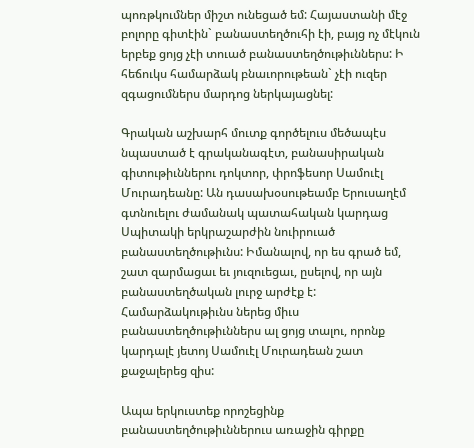պոռթկումներ միշտ ունեցած եմ: Հայաստանի մէջ բոլորը գիտէին` բանաստեղծուհի էի, բայց ոչ մէկուն երբեք ցոյց չէի տուած բանաստեղծութիւններս: Ի հեճուկս համարձակ բնաւորութեան` չէի ուզեր զգացումներս մարդոց ներկայացնել:

Գրական աշխարհ մուտք գործելուս մեծապէս նպաստած է գրականագէտ, բանասիրական գիտութիւններու դոկտոր, փրոֆեսոր Սամուէլ Մուրադեանը: Ան դասախօսութեամբ Երուսաղէմ գտնուելու ժամանակ պատահական կարդաց Սպիտակի երկրաշարժին նուիրուած բանաստեղծութիւնս: Իմանալով, որ ես գրած եմ, շատ զարմացաւ եւ յուզուեցաւ, ըսելով, որ այն բանաստեղծական լուրջ արժէք է: Համարձակութիւնս ներեց միւս բանաստեղծութիւններս ալ ցոյց տալու, որոնք կարդալէ յետոյ Սամուէլ Մուրադեան շատ քաջալերեց զիս:

Ապա երկուստեք որոշեցինք բանաստեղծութիւններուս առաջին գիրքը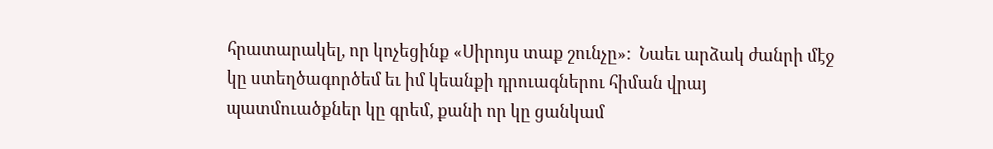հրատարակել, որ կոչեցինք «Սիրոյս տաք շունչը»:  Նաեւ արձակ ժանրի մէջ կը ստեղծագործեմ եւ իմ կեանքի դրուագներու հիման վրայ պատմուածքներ կը գրեմ, քանի որ կը ցանկամ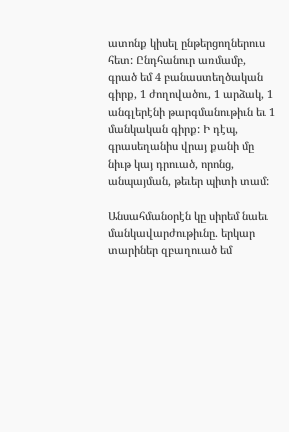ատոնք կիսել ընթերցողներուս հետ: Ընդհանուր առմամբ, գրած եմ 4 բանաստեղծական գիրք, 1 ժողովածու, 1 արձակ, 1 անգլերէնի թարգմանութիւն եւ 1 մանկական գիրք: Ի դէպ, գրասեղանիս վրայ քանի մը նիւթ կայ դրուած, որոնց, անպայման, թեւեր պիտի տամ:

Անսահմանօրէն կը սիրեմ նաեւ մանկավարժութիւնը. երկար տարիներ զբաղուած եմ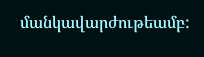մանկավարժութեամբ: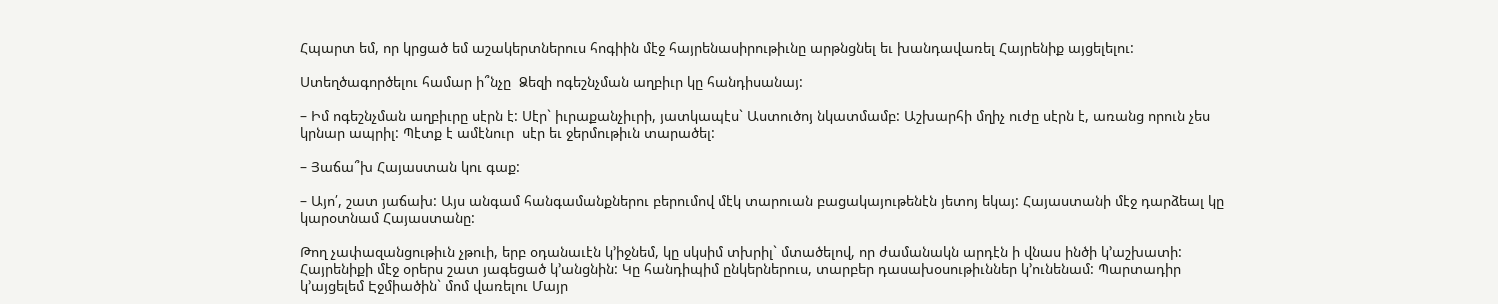Հպարտ եմ, որ կրցած եմ աշակերտներուս հոգիին մէջ հայրենասիրութիւնը արթնցնել եւ խանդավառել Հայրենիք այցելելու:

Ստեղծագործելու համար ի՞նչը  Ձեզի ոգեշնչման աղբիւր կը հանդիսանայ:

– Իմ ոգեշնչման աղբիւրը սէրն է: Սէր` իւրաքանչիւրի, յատկապէս` Աստուծոյ նկատմամբ: Աշխարհի մղիչ ուժը սէրն է, առանց որուն չես կրնար ապրիլ: Պէտք է ամէնուր  սէր եւ ջերմութիւն տարածել:

– Յաճա՞խ Հայաստան կու գաք:

– Այո՛, շատ յաճախ: Այս անգամ հանգամանքներու բերումով մէկ տարուան բացակայութենէն յետոյ եկայ: Հայաստանի մէջ դարձեալ կը կարօտնամ Հայաստանը:

Թող չափազանցութիւն չթուի, երբ օդանաւէն կ՚իջնեմ, կը սկսիմ տխրիլ` մտածելով, որ ժամանակն արդէն ի վնաս ինծի կ՚աշխատի: Հայրենիքի մէջ օրերս շատ յագեցած կ՚անցնին: Կը հանդիպիմ ընկերներուս, տարբեր դասախօսութիւններ կ՚ունենամ: Պարտադիր կ՚այցելեմ Էջմիածին` մոմ վառելու Մայր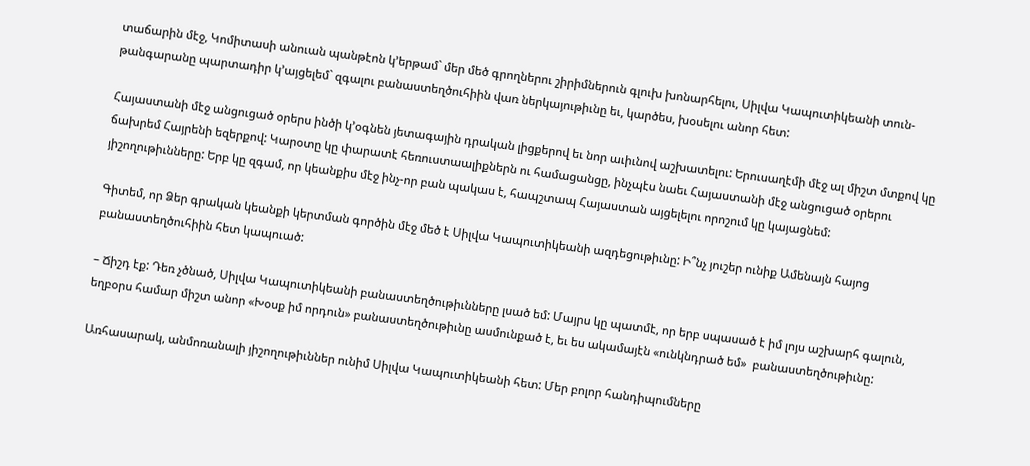տաճարին մէջ, Կոմիտասի անուան պանթէոն կ՚երթամ` մեր մեծ գրողներու շիրիմներուն գլուխ խոնարհելու, Սիլվա Կապուտիկեանի տուն-թանգարանը պարտադիր կ՚այցելեմ` զգալու բանաստեղծուհիին վառ ներկայութիւնը եւ, կարծես, խօսելու անոր հետ:

Հայաստանի մէջ անցուցած օրերս ինծի կ՚օգնեն յետագային դրական լիցքերով եւ նոր աւիւնով աշխատելու: Երուսաղէմի մէջ ալ միշտ մտքով կը ճախրեմ Հայրենի եզերքով: Կարօտը կը փարատէ հեռուստաալիքներն ու համացանցը, ինչպէս նաեւ Հայաստանի մէջ անցուցած օրերու յիշողութիւնները: Երբ կը զգամ, որ կեանքիս մէջ ինչ-որ բան պակաս է, հապշտապ Հայաստան այցելելու որոշում կը կայացնեմ:

Գիտեմ, որ Ձեր գրական կեանքի կերտման գործին մէջ մեծ է Սիլվա Կապուտիկեանի ազդեցութիւնը: Ի՞նչ յուշեր ունիք Ամենայն հայոց բանաստեղծուհիին հետ կապուած:

– Ճիշդ էք: Դեռ չծնած, Սիլվա Կապուտիկեանի բանաստեղծութիւնները լսած եմ: Մայրս կը պատմէ, որ երբ սպասած է իմ լոյս աշխարհ գալուն, եղբօրս համար միշտ անոր «Խօսք իմ որդուն» բանաստեղծութիւնը ասմունքած է, եւ ես ակամայէն «ունկնդրած եմ»  բանաստեղծութիւնը:

Առհասարակ, անմոռանալի յիշողութիւններ ունիմ Սիլվա Կապուտիկեանի հետ: Մեր բոլոր հանդիպումները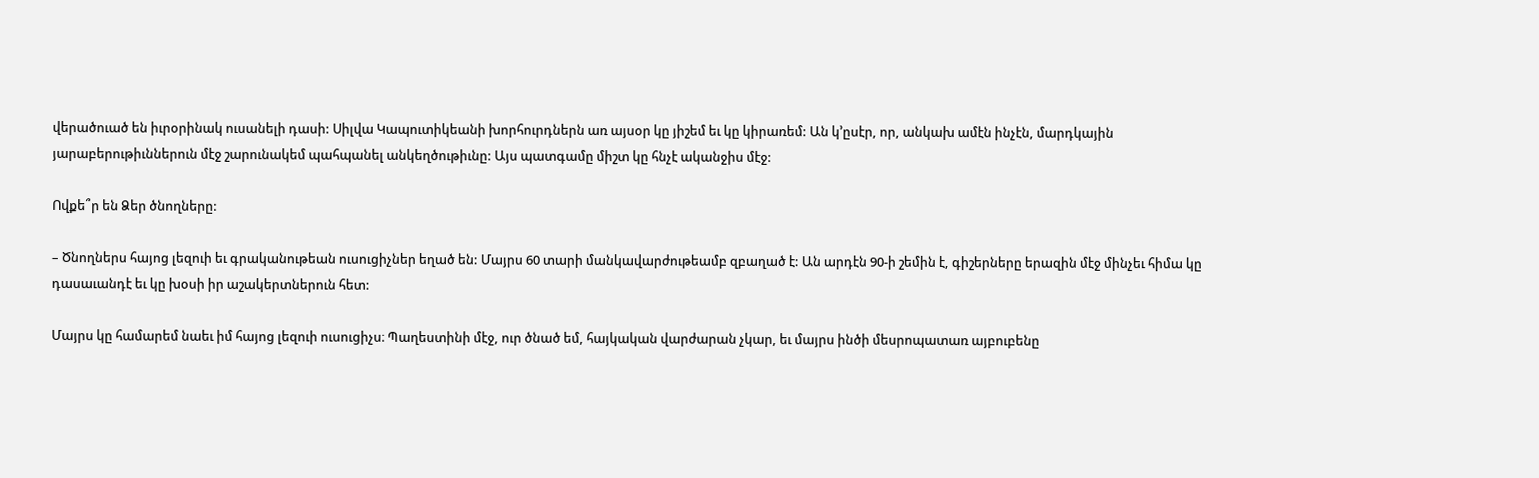վերածուած են իւրօրինակ ուսանելի դասի: Սիլվա Կապուտիկեանի խորհուրդներն առ այսօր կը յիշեմ եւ կը կիրառեմ: Ան կ՚ըսէր, որ, անկախ ամէն ինչէն, մարդկային յարաբերութիւններուն մէջ շարունակեմ պահպանել անկեղծութիւնը: Այս պատգամը միշտ կը հնչէ ականջիս մէջ:

Ովքե՞ր են Ձեր ծնողները:

– Ծնողներս հայոց լեզուի եւ գրականութեան ուսուցիչներ եղած են: Մայրս 60 տարի մանկավարժութեամբ զբաղած է: Ան արդէն 90-ի շեմին է, գիշերները երազին մէջ մինչեւ հիմա կը դասաւանդէ եւ կը խօսի իր աշակերտներուն հետ:

Մայրս կը համարեմ նաեւ իմ հայոց լեզուի ուսուցիչս։ Պաղեստինի մէջ, ուր ծնած եմ, հայկական վարժարան չկար, եւ մայրս ինծի մեսրոպատառ այբուբենը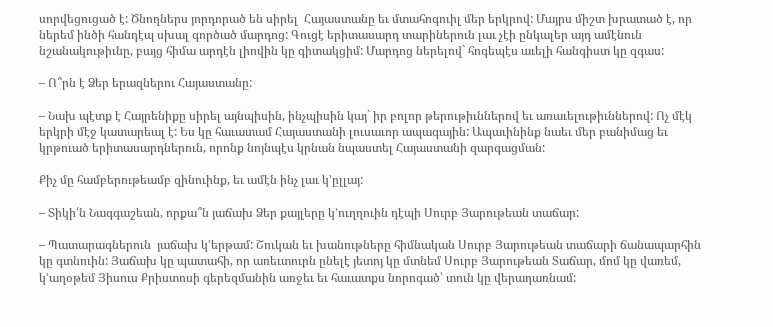սորվեցուցած է: Ծնողներս յորդորած են սիրել  Հայաստանը եւ մտահոգուիլ մեր երկրով: Մայրս միշտ խրատած է, որ ներեմ ինծի հանդէպ սխալ գործած մարդոց: Գուցէ երիտասարդ տարիներուն լաւ չէի ընկալեր այդ ամէնուն նշանակութիւնը, բայց հիմա արդէն լիովին կը գիտակցիմ: Մարդոց ներելով` հոգեպէս աւելի հանգիստ կը զգաս:

– Ո՞րն է Ձեր երազներու Հայաստանը:

– Նախ պէտք է Հայրենիքը սիրել այնպիսին, ինչպիսին կայ` իր բոլոր թերութիւններով եւ առաւելութիւններով: Ոչ մէկ երկրի մէջ կատարեալ է: Ես կը հաւատամ Հայաստանի լուսաւոր ապագային: Ապաւինինք նաեւ մեր բանիմաց եւ կրթուած երիտասարդներուն, որոնք նոյնպէս կրնան նպաստել Հայաստանի զարգացման:

Քիչ մը համբերութեամբ զինուինք, եւ ամէն ինչ լաւ կ՚ըլլայ:

– Տիկի՛ն Նագգաշեան, որքա՞ն յաճախ Ձեր քայլերը կ՚ուղղուին դէպի Սուրբ Յարութեան տաճար:

– Պատարագներուն  յաճախ կ՚երթամ: Շուկան եւ խանութները հիմնական Սուրբ Յարութեան տաճարի ճանապարհին կը գտնուին: Յաճախ կը պատահի, որ առեւտուրն ընելէ յետոյ կը մտնեմ Սուրբ Յարութեան Տաճար, մոմ կը վառեմ, կ՚աղօթեմ Յիսուս Քրիստոսի գերեզմանին առջեւ եւ հաւատքս նորոգած՝ տուն կը վերադառնամ: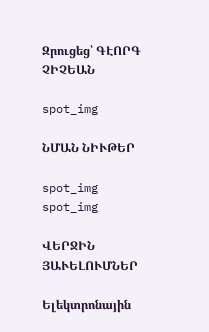Զրուցեց՝ ԳԷՈՐԳ ՉԻՉԵԱՆ

spot_img

ՆՄԱՆ ՆԻՒԹԵՐ

spot_img
spot_img

ՎԵՐՋԻՆ ՅԱՒԵԼՈՒՄՆԵՐ

Ելեկտրոնային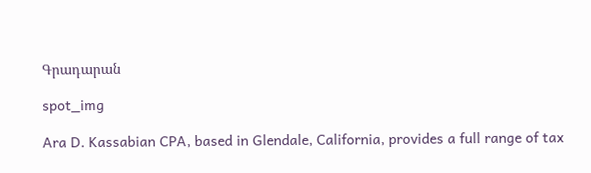Գրադարան

spot_img

Ara D. Kassabian CPA, based in Glendale, California, provides a full range of tax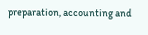preparation, accounting and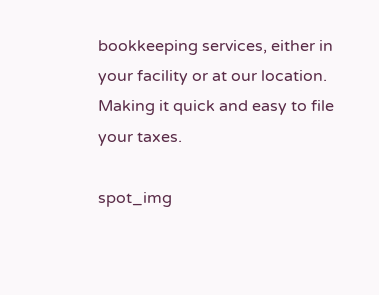bookkeeping services, either in your facility or at our location. Making it quick and easy to file your taxes.

spot_img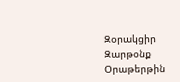Զօրակցիր Զարթօնք Օրաթերթին